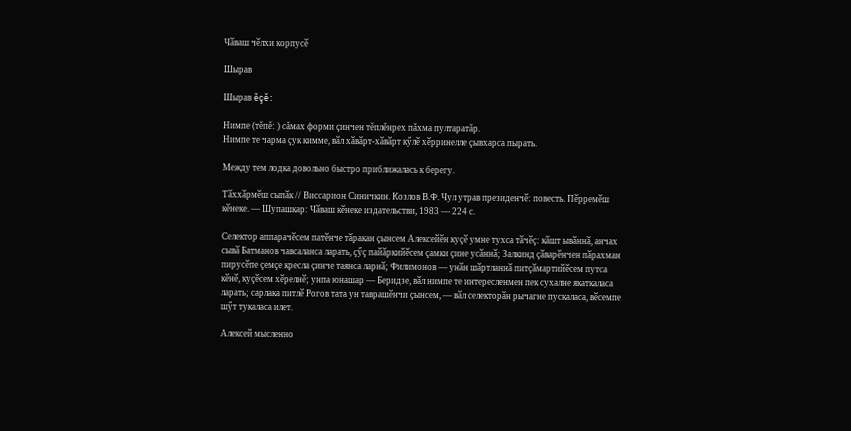Чӑваш чӗлхи корпусӗ

Шырав

Шырав ĕçĕ:

Нимпе (тĕпĕ: ) сăмах форми çинчен тĕплĕнрех пăхма пултаратăр.
Нимпе те чарма ҫук кимме, вӑл хӑвӑрт-хӑвӑрт кӳлӗ хӗрринелле ҫывхарса пырать.

Между тем лодка довольно быстро приближалась к берегу.

Тӑххӑрмӗш сыпӑк // Виссарион Синичкин. Козлов В.Ф. Чул утрав президенчӗ: повесть. Пӗрремӗш кӗнеке. — Шупашкар: Чӑваш кӗнеке издательстви, 1983 — 224 с.

Селектор аппарачӗсем патӗнче тӑракан ҫынсем Алексейӗн куҫӗ умне тухса тӑчӗҫ: кӑшт ывӑннӑ, анчах сывӑ Батманов чавсаланса ларать, ҫӳҫ пайӑркийӗсем ҫамки ҫине усӑннӑ; Залкинд ҫӑварӗнчен пӑрахман пирусӗпе ҫемҫе кресла ҫинче таянса ларнӑ; Филимонов — унӑн шӑртланнӑ питҫӑмартийӗсем путса кӗнӗ, куҫӗсем хӗрелнӗ; унпа юнашар — Беридзе, вӑл нимпе те интересленмен пек сухалне якаткаласа ларать; сарлака питлӗ Рогов тата ун таврашӗнчи ҫынсем, — вӑл селекторӑн рычагне пускаласа, вӗсемпе шӳт тукаласа илет.

Алексей мысленно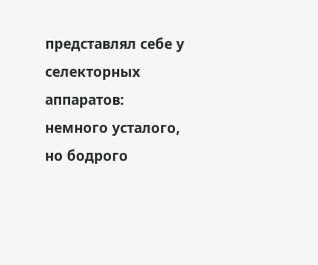представлял себе у селекторных аппаратов: немного усталого, но бодрого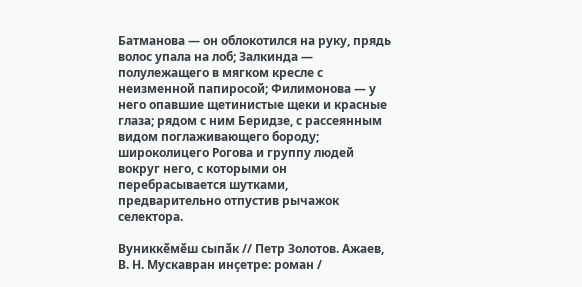Батманова — он облокотился на руку, прядь волос упала на лоб; Залкинда — полулежащего в мягком кресле с неизменной папиросой; Филимонова — у него опавшие щетинистые щеки и красные глаза; рядом с ним Беридзе, с рассеянным видом поглаживающего бороду; широколицего Рогова и группу людей вокруг него, с которыми он перебрасывается шутками, предварительно отпустив рычажок селектора.

Вуниккӗмӗш сыпӑк // Петр Золотов. Ажаев, В. Н. Мускавран инҫетре: роман /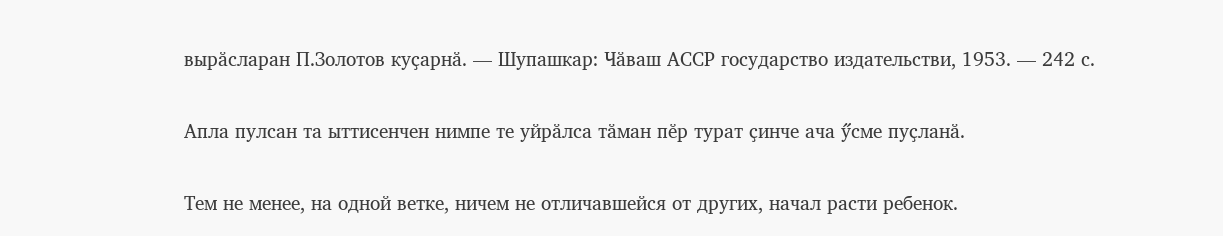вырӑсларан П.Золотов куҫарнӑ. — Шупашкар: Чӑваш АССР государство издательстви, 1953. — 242 с.

Апла пулсан та ыттисенчен нимпе те уйрӑлса тӑман пӗр турат ҫинче ача ӳсме пуҫланӑ.

Тем не менее, на одной ветке, ничем не отличавшейся от других, начал расти ребенок.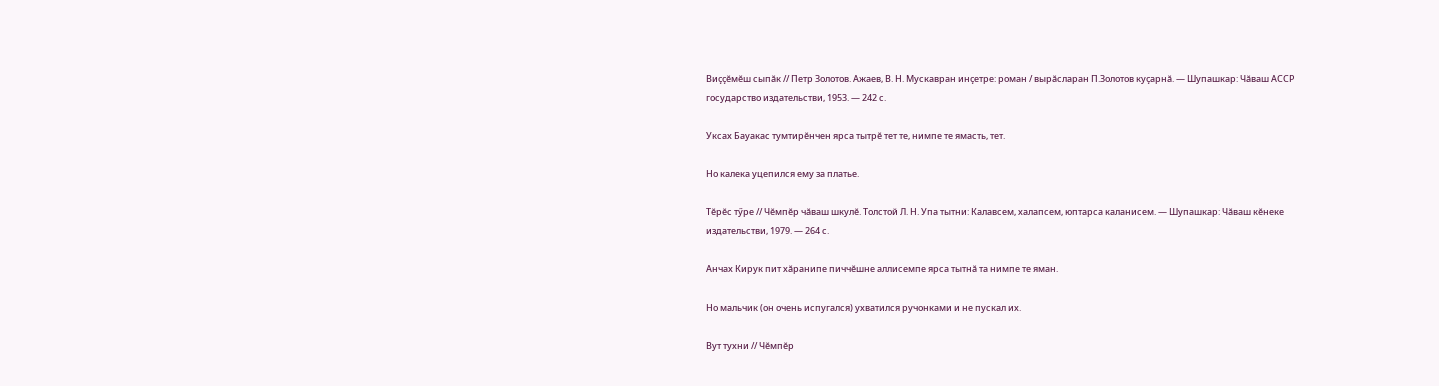Виҫҫӗмӗш сыпӑк // Петр Золотов. Ажаев, В. Н. Мускавран инҫетре: роман / вырӑсларан П.Золотов куҫарнӑ. — Шупашкар: Чӑваш АССР государство издательстви, 1953. — 242 с.

Уксах Бауакас тумтирӗнчен ярса тытрӗ тет те, нимпе те ямасть, тет.

Но калека уцепился ему за платье.

Тӗрӗс тӳре // Чӗмпӗр чӑваш шкулӗ. Толстой Л. Н. Упа тытни: Калавсем, халапсем, юптарса каланисем. — Шупашкар: Чӑваш кӗнеке издательстви, 1979. — 264 с.

Анчах Кирук пит хӑранипе пиччӗшне аллисемпе ярса тытнӑ та нимпе те яман.

Но мальчик (он очень испугался) ухватился ручонками и не пускал их.

Вут тухни // Чӗмпӗр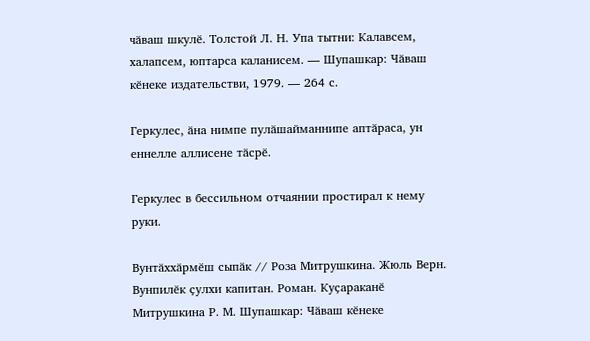чӑваш шкулӗ. Толстой Л. Н. Упа тытни: Калавсем, халапсем, юптарса каланисем. — Шупашкар: Чӑваш кӗнеке издательстви, 1979. — 264 с.

Геркулес, ӑна нимпе пулӑшайманнипе аптӑраса, ун еннелле аллисене тӑсрӗ.

Геркулес в бессильном отчаянии простирал к нему руки.

Вунтӑххӑрмӗш сыпӑк // Роза Митрушкина. Жюль Верн. Вунпилӗк ҫулхи капитан. Роман. Куҫараканӗ Митрушкина Р. М. Шупашкар: Чӑваш кӗнеке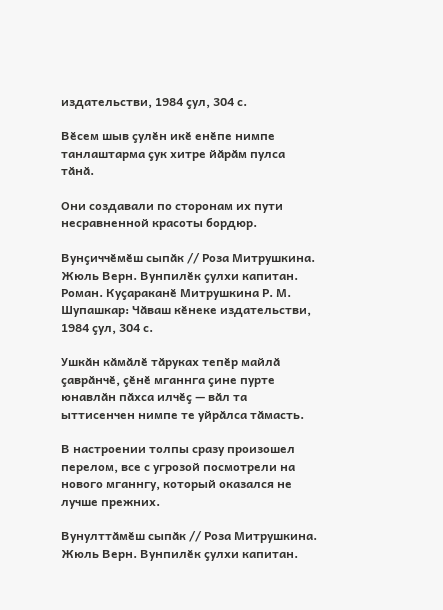издательстви, 1984 ҫул, 304 с.

Вӗсем шыв ҫулӗн икӗ енӗпе нимпе танлаштарма ҫук хитре йӑрӑм пулса тӑнӑ.

Они создавали по сторонам их пути несравненной красоты бордюр.

Вунҫиччӗмӗш сыпӑк // Роза Митрушкина. Жюль Верн. Вунпилӗк ҫулхи капитан. Роман. Куҫараканӗ Митрушкина Р. М. Шупашкар: Чӑваш кӗнеке издательстви, 1984 ҫул, 304 с.

Ушкӑн кӑмӑлӗ тӑруках тепӗр майлӑ ҫаврӑнчӗ, ҫӗнӗ мганнга ҫине пурте юнавлӑн пӑхса илчӗҫ — вӑл та ыттисенчен нимпе те уйрӑлса тӑмасть.

В настроении толпы сразу произошел перелом, все с угрозой посмотрели на нового мганнгу, который оказался не лучше прежних.

Вунулттӑмӗш сыпӑк // Роза Митрушкина. Жюль Верн. Вунпилӗк ҫулхи капитан.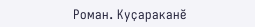Роман. Куҫараканӗ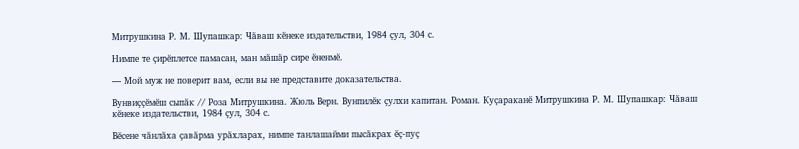Митрушкина Р. М. Шупашкар: Чӑваш кӗнеке издательстви, 1984 ҫул, 304 с.

Нимпе те ҫирӗплетсе памасан, ман мӑшӑр сире ӗненмӗ.

— Мой муж не поверит вам, если вы не представите доказательства.

Вунвиҫҫӗмӗш сыпӑк // Роза Митрушкина. Жюль Верн. Вунпилӗк ҫулхи капитан. Роман. Куҫараканӗ Митрушкина Р. М. Шупашкар: Чӑваш кӗнеке издательстви, 1984 ҫул, 304 с.

Вӗсене чӑнлӑха ҫавӑрма урӑхларах, нимпе танлашайми пысӑкрах ӗҫ-пуҫ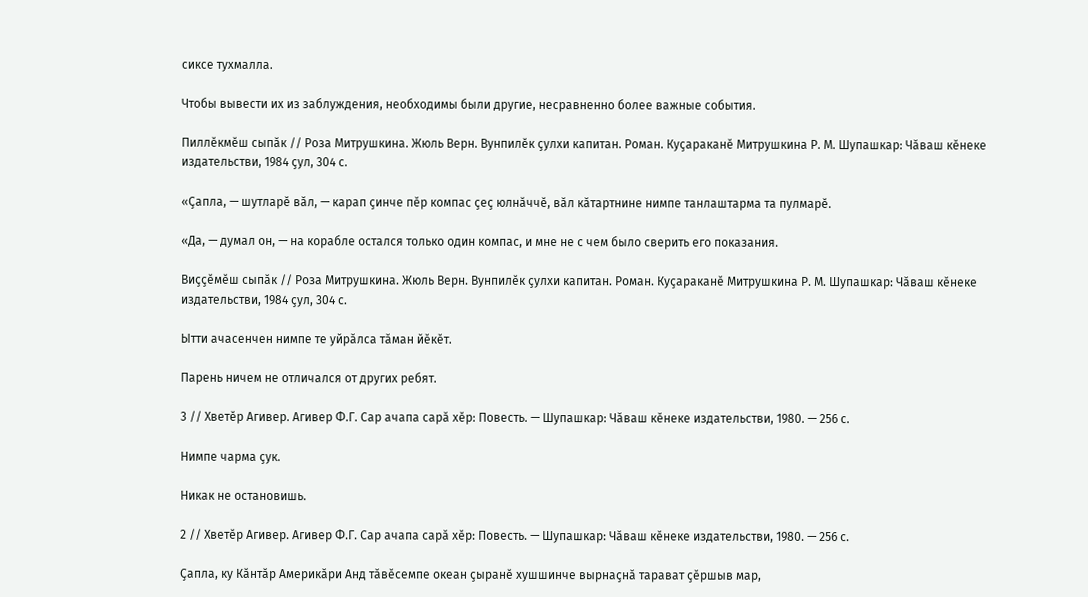сиксе тухмалла.

Чтобы вывести их из заблуждения, необходимы были другие, несравненно более важные события.

Пиллӗкмӗш сыпӑк // Роза Митрушкина. Жюль Верн. Вунпилӗк ҫулхи капитан. Роман. Куҫараканӗ Митрушкина Р. М. Шупашкар: Чӑваш кӗнеке издательстви, 1984 ҫул, 304 с.

«Ҫапла, — шутларӗ вӑл, — карап ҫинче пӗр компас ҫеҫ юлнӑччӗ, вӑл кӑтартнине нимпе танлаштарма та пулмарӗ.

«Да, — думал он, — на корабле остался только один компас, и мне не с чем было сверить его показания.

Виҫҫӗмӗш сыпӑк // Роза Митрушкина. Жюль Верн. Вунпилӗк ҫулхи капитан. Роман. Куҫараканӗ Митрушкина Р. М. Шупашкар: Чӑваш кӗнеке издательстви, 1984 ҫул, 304 с.

Ытти ачасенчен нимпе те уйрӑлса тӑман йӗкӗт.

Парень ничем не отличался от других ребят.

3 // Хветӗр Агивер. Агивер Ф.Г. Сар ачапа сарӑ хӗр: Повесть. — Шупашкар: Чӑваш кӗнеке издательстви, 1980. — 256 с.

Нимпе чарма ҫук.

Никак не остановишь.

2 // Хветӗр Агивер. Агивер Ф.Г. Сар ачапа сарӑ хӗр: Повесть. — Шупашкар: Чӑваш кӗнеке издательстви, 1980. — 256 с.

Ҫапла, ку Кӑнтӑр Америкӑри Анд тӑвӗсемпе океан ҫыранӗ хушшинче вырнаҫнӑ тарават ҫӗршыв мар,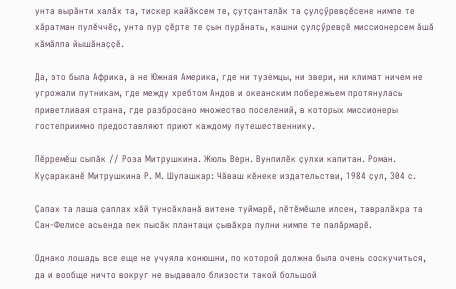унта вырӑнти халӑх та, тискер кайӑксем те, ҫутҫанталӑк та ҫулҫӳревҫӗсене нимпе те хӑратман пулӗччӗҫ, унта пур ҫӗрте те ҫын пурӑнать, кашни ҫулҫӳревҫӗ миссионерсем ӑшӑ кӑмӑлпа йышӑнаҫҫӗ.

Да, это была Африка, а не Южная Америка, где ни туземцы, ни звери, ни климат ничем не угрожали путникам, где между хребтом Андов и океанским побережьем протянулась приветливая страна, где разбросано множество поселений, в которых миссионеры гостеприимно предоставляют приют каждому путешественнику.

Пӗрремӗш сыпӑк // Роза Митрушкина. Жюль Верн. Вунпилӗк ҫулхи капитан. Роман. Куҫараканӗ Митрушкина Р. М. Шупашкар: Чӑваш кӗнеке издательстви, 1984 ҫул, 304 с.

Ҫапах та лаша ҫаплах хӑй тунсӑхланӑ витене туймарӗ, пӗтӗмӗшле илсен, тавралӑхра та Сан-Фелисе асьенда пек пысӑк плантаци ҫывӑхра пулни нимпе те палӑрмарӗ.

Однако лошадь все еще не учуяла конюшни, по которой должна была очень соскучиться, да и вообще ничто вокруг не выдавало близости такой большой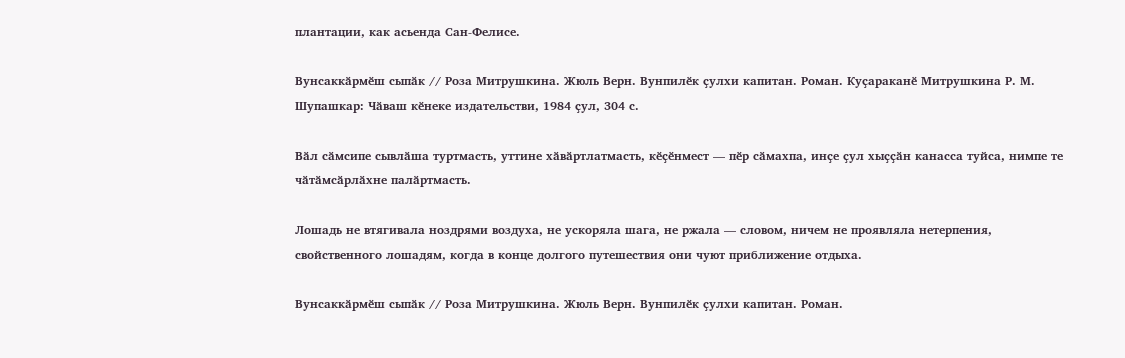плантации, как асьенда Сан-Фелисе.

Вунсаккӑрмӗш сыпӑк // Роза Митрушкина. Жюль Верн. Вунпилӗк ҫулхи капитан. Роман. Куҫараканӗ Митрушкина Р. М. Шупашкар: Чӑваш кӗнеке издательстви, 1984 ҫул, 304 с.

Вӑл сӑмсипе сывлӑша туртмасть, уттине хӑвӑртлатмасть, кӗҫӗнмест — пӗр сӑмахпа, инҫе ҫул хыҫҫӑн канасса туйса, нимпе те чӑтӑмсӑрлӑхне палӑртмасть.

Лошадь не втягивала ноздрями воздуха, не ускоряла шага, не ржала — словом, ничем не проявляла нетерпения, свойственного лошадям, когда в конце долгого путешествия они чуют приближение отдыха.

Вунсаккӑрмӗш сыпӑк // Роза Митрушкина. Жюль Верн. Вунпилӗк ҫулхи капитан. Роман.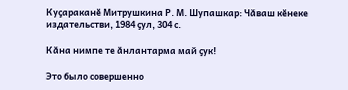Куҫараканӗ Митрушкина Р. М. Шупашкар: Чӑваш кӗнеке издательстви, 1984 ҫул, 304 с.

Кӑна нимпе те ӑнлантарма май ҫук!

Это было совершенно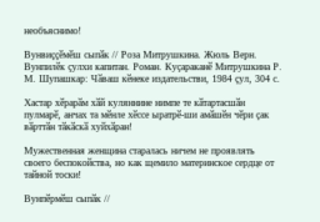необъяснимо!

Вунвиҫҫӗмӗш сыпӑк // Роза Митрушкина. Жюль Верн. Вунпилӗк ҫулхи капитан. Роман. Куҫараканӗ Митрушкина Р. М. Шупашкар: Чӑваш кӗнеке издательстви, 1984 ҫул, 304 с.

Хастар хӗрарӑм хӑй куляннине нимпе те кӑтартасшӑн пулмарӗ, анчах та мӗнле хӗссе ыратрӗ-ши амӑшӗн чӗри ҫак вӑрттӑн тӑкӑскӑ хуйхӑран!

Мужественная женщина старалась ничем не проявлять своего беспокойства, но как щемило материнское сердце от тайной тоски!

Вунпӗрмӗш сыпӑк //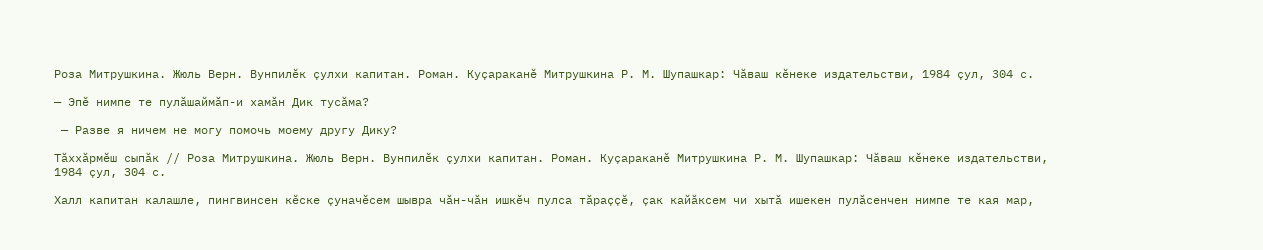Роза Митрушкина. Жюль Верн. Вунпилӗк ҫулхи капитан. Роман. Куҫараканӗ Митрушкина Р. М. Шупашкар: Чӑваш кӗнеке издательстви, 1984 ҫул, 304 с.

— Эпӗ нимпе те пулӑшаймӑп-и хамӑн Дик тусӑма?

 — Разве я ничем не могу помочь моему другу Дику?

Тӑххӑрмӗш сыпӑк // Роза Митрушкина. Жюль Верн. Вунпилӗк ҫулхи капитан. Роман. Куҫараканӗ Митрушкина Р. М. Шупашкар: Чӑваш кӗнеке издательстви, 1984 ҫул, 304 с.

Халл капитан калашле, пингвинсен кӗске ҫуначӗсем шывра чӑн-чӑн ишкӗч пулса тӑраҫҫӗ, ҫак кайӑксем чи хытӑ ишекен пулӑсенчен нимпе те кая мар,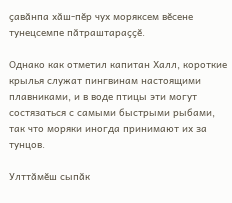ҫавӑнпа хӑш-пӗр чух моряксем вӗсене тунецсемпе пӑтраштараҫҫӗ.

Однако как отметил капитан Халл, короткие крылья служат пингвинам настоящими плавниками, и в воде птицы эти могут состязаться с самыми быстрыми рыбами, так что моряки иногда принимают их за тунцов.

Улттӑмӗш сыпӑк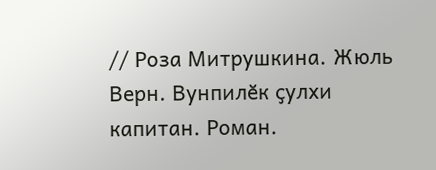// Роза Митрушкина. Жюль Верн. Вунпилӗк ҫулхи капитан. Роман.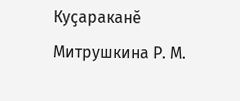Куҫараканӗ Митрушкина Р. М.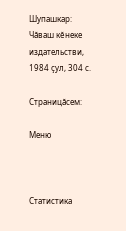Шупашкар: Чӑваш кӗнеке издательстви, 1984 ҫул, 304 с.

Страницăсем:

Меню



Статистика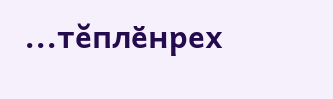...тĕплӗнрех